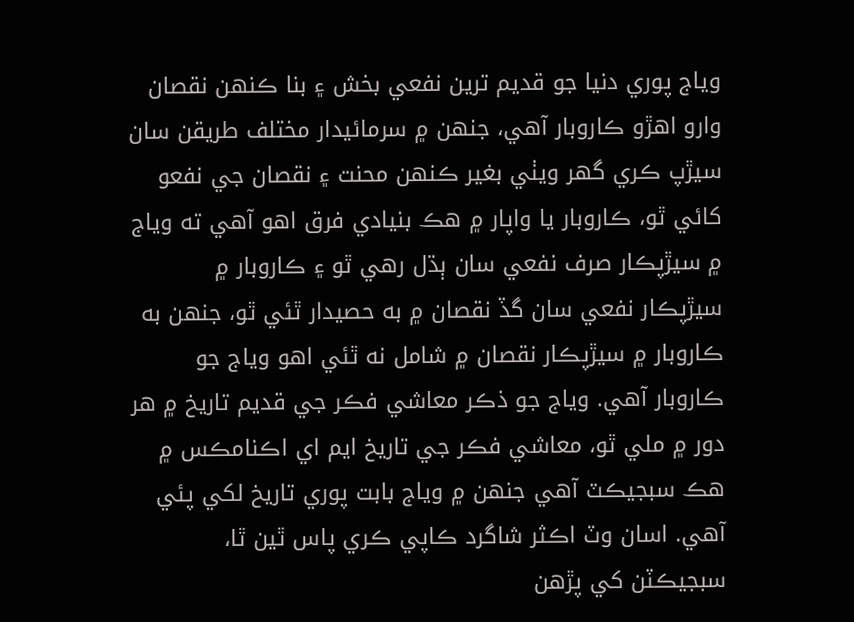وياج پوري دنيا جو قديم ترين نفعي بخش ۽ بنا ڪنھن نقصان وارو اھڙو ڪاروبار آھي، جنھن ۾ سرمائيدار مختلف طريقن سان سيڙپ ڪري گھر ويٺي بغير ڪنھن محنت ۽ نقصان جي نفعو کائي ٿو، ڪاروبار يا واپار ۾ ھڪ بنيادي فرق اھو آهي ته وياج ۾ سيڙپڪار صرف نفعي سان ٻڌل رھي ٿو ۽ ڪاروبار ۾ سيڙپڪار نفعي سان گڏ نقصان ۾ به حصيدار ٿئي ٿو، جنھن به ڪاروبار ۾ سيڙپڪار نقصان ۾ شامل نه ٿئي اھو وياج جو ڪاروبار آھي. وياج جو ذڪر معاشي فڪر جي قديم تاريخ ۾ ھر دور ۾ ملي ٿو، معاشي فڪر جي تاريخ ايم اي اڪنامڪس ۾ ھڪ سبجيڪٽ آھي جنھن ۾ وياج بابت پوري تاريخ لکي پئي آھي. اسان وٽ اڪثر شاگرد ڪاپي ڪري پاس ٿين ٿا، سبجيڪٽن کي پڙھن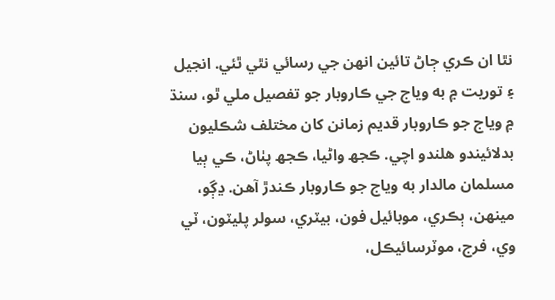نٿا ان ڪري ڄاڻ تائين انھن جي رسائي نٿي ٿئي. انجيل ۽ توريت ۾ به وياج جي ڪاروبار جو تفصيل ملي ٿو، سنڌ ۾ وياج جو ڪاروبار قديم زمانن کان مختلف شڪليون بدلائيندو ھلندو اچي. ڪجھ واڻيا، ڪجھ پٺاڻ، ڪي ٻيا مسلمان مالدار به وياج جو ڪاروبار ڪندڙ آھن. ڍڳو، مينھن، ٻڪري، موبائيل فون، بيٽري، سولر پليٽون، ٽي وي، فرج، موٽرسائيڪل،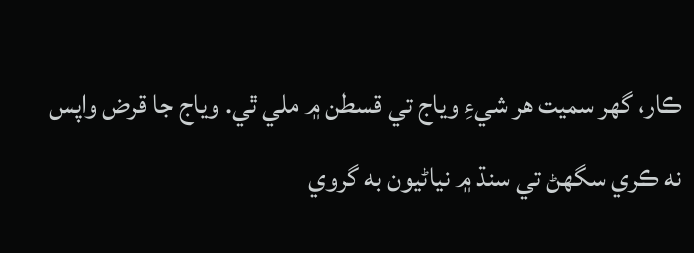ڪار، گھر سميت ھر شيءِ وياج تي قسطن ۾ ملي ٿي. وياج جا قرض واپس نه ڪري سگھڻ تي سنڌ ۾ نياڻيون به گروي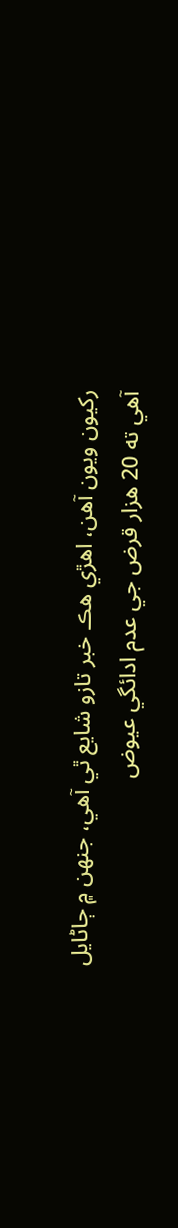رکيون ويون آھن، اھڙي ھڪ خبر تازو شايع ٿي آھي، جنھن ۾ ڄاڻايل آھي ته 20 ھزار قرض جي عدم ادائگي عيوض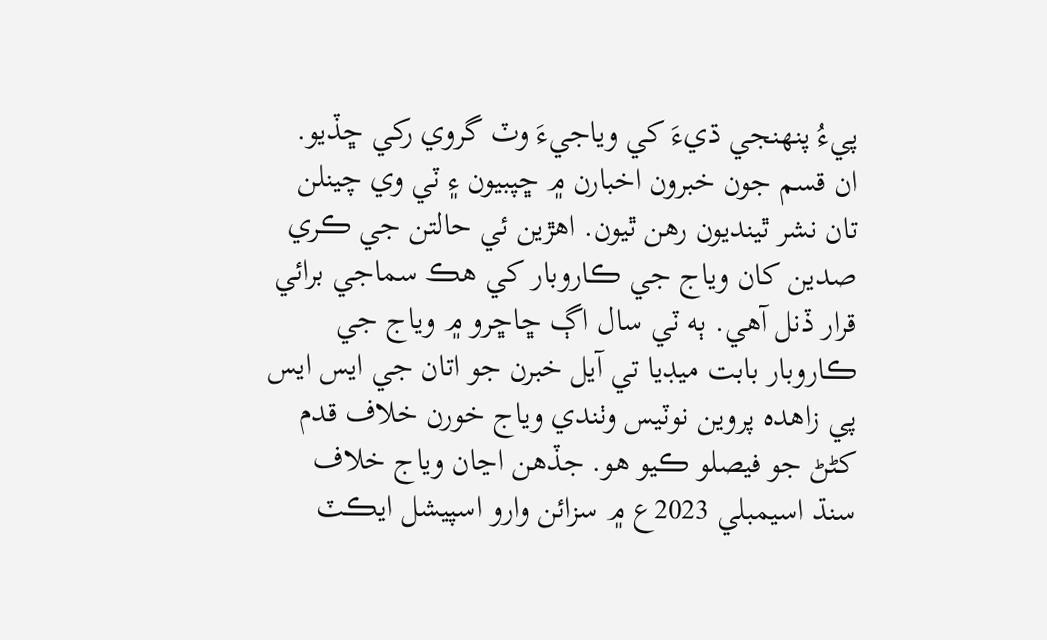پيءُ پنھنجي ڌيءَ کي وياجيءَ وٽ گروي رکي ڇڏيو. ان قسم جون خبرون اخبارن ۾ ڇپبيون ۽ ٽي وي چينلن تان نشر ٿينديون رھن ٿيون. اھڙين ئي حالتن جي ڪري صدين کان وياج جي ڪاروبار کي ھڪ سماجي برائي قرار ڏنل آھي. ٻه ٽي سال اڳ ڇاڇرو ۾ وياج جي ڪاروبار بابت ميڊيا تي آيل خبرن جو اتان جي ايس ايس پي زاهده پروين نوٽيس وٺندي وياج خورن خلاف قدم کڻڻ جو فيصلو ڪيو ھو. جڏھن اڃان وياج خلاف سنڌ اسيمبلي 2023ع ۾ سزائن وارو اسپيشل ايڪٽ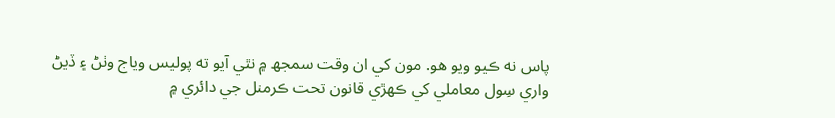پاس نه ڪيو ويو ھو. مون کي ان وقت سمجھ ۾ نٿي آيو ته پوليس وياج وٺڻ ۽ ڏيڻ واري سِول معاملي کي ڪھڙي قانون تحت ڪرمنل جي دائري ۾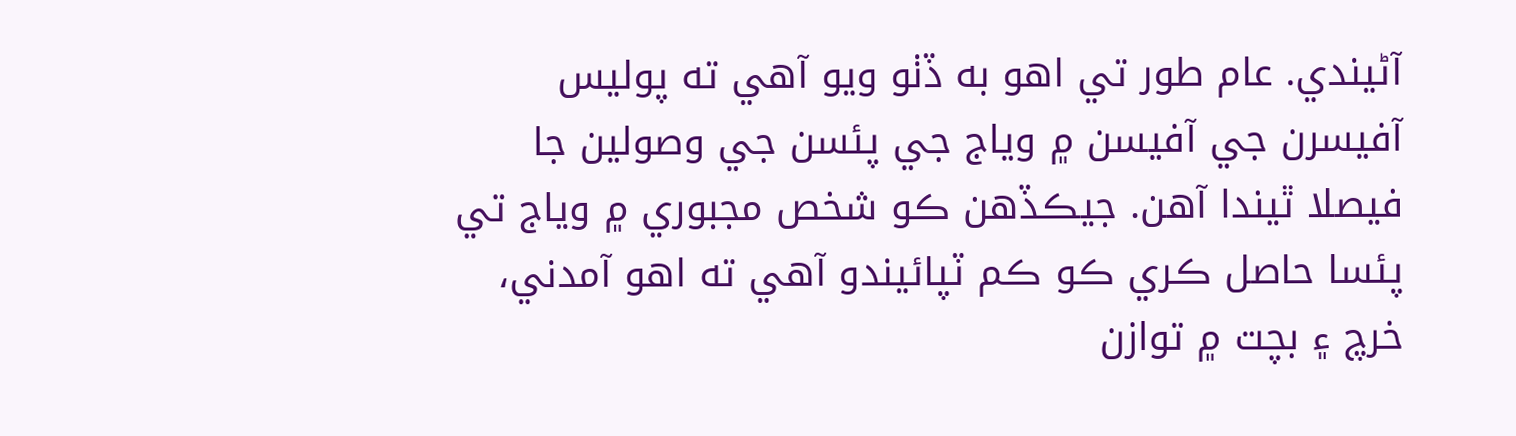آڻيندي. عام طور تي اھو به ڏٺو ويو آھي ته پوليس آفيسرن جي آفيسن ۾ وياج جي پئسن جي وصولين جا فيصلا ٿيندا آھن. جيڪڏهن ڪو شخص مجبوري ۾ وياج تي پئسا حاصل ڪري ڪو ڪم ٽپائيندو آھي ته اھو آمدني، خرچ ۽ بچت ۾ توازن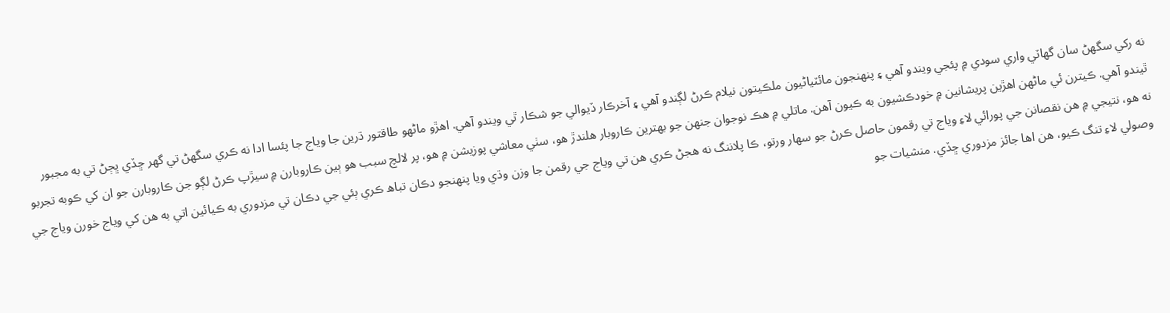نه رکي سگھڻ سان گھاٽي واري سودي ۾ پئجي ويندو آھي ۽ پنھنجون مائٽياڻيون ملڪيتون نيلام ڪرڻ لڳندو آھي ۽ آخرڪار ڏيوالي جو شڪار ٿي ويندو آھي. اھڙو ماڻھو طاقتور ڌرين جا وياج جا پئسا ادا نه ڪري سگھڻ تي گھر ڇڏي ڀڄڻ تي به مجبور ٿيندو آھي. ڪيترن ئي ماڻھن اھڙين پريشانين ۾ خودڪشيون به ڪيون آھن. ماتلي ۾ ھڪ نوجوان جنھن جو بھترين ڪاروبار ھلندڙ ھو، سٺي معاشي پوزيشن ۾ ھو، پر لالچ سبب ھو ٻين ڪاروبارن ۾ سيڙپ ڪرڻ لڳو جن ڪاروبارن جو ان کي ڪوبه تجربو نه ھو، نتيجي ۾ ھن نقصانن جي پورائي لاءِ وياج تي رقمون حاصل ڪرڻ جو سھار ورتو، ڪا پلاننگ نه ھجڻ ڪري ھن تي وياج جي رقمن جا وزن وڌي ويا پنھنجو دڪان تباھ ڪري ٻئي جي دڪان تي مزدوري به ڪيائين اتي به ھن کي وياج خورن وياج جي وصولي لاءِ تنگ ڪيو، ھن اھا جائز مزدوري ڇڏي. منشيات جو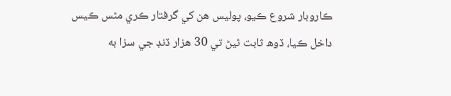ڪاروبار شروع ڪيو، پوليس ھن کي گرفتار ڪري مٿس ڪيس داخل ڪيا، ڏوھ ثابت ٿيڻ تي 30 ھزار ڏنڊ جي سزا به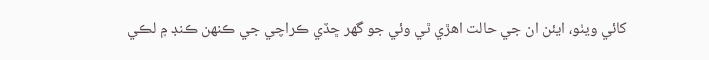کائي ويٺو، ايئن ان جي حالت اھڙي ٿي وئي جو گھر ڇڏي ڪراچي جي ڪنھن ڪنڊ ۾ لڪي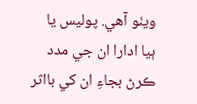ويٺو آھي. پوليس يا ٻيا ادارا ان جي مدد ڪرڻ بجاءِ ان کي بااثر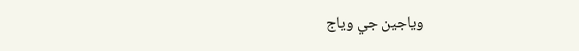وياجين جي وياج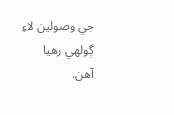جي وصولين لاءِ ڳولهي رھيا آھن.